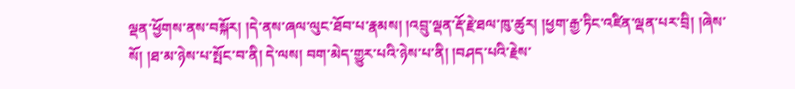ལྡན་ཕྱོགས་ནས་བསྐོར། །དེ་ནས་ཞལ་ལུང་ཐོབ་པ་རྣམས། །འབྲུ་ལྡན་རྡོ་རྗེ་ཐལ་ཁུ་ཚུར། །ཕྱག་རྒྱ་ཏིང་འཛིན་ལྡན་པར་བྲི། །ཞེས་སོ། །ཐ་མ་ཉེས་པ་སྤོང་བ་ནི། དེ་ལས། བག་མེད་གྱུར་པའི་ཉེས་པ་ནི། །བཤད་པའི་རྗེས་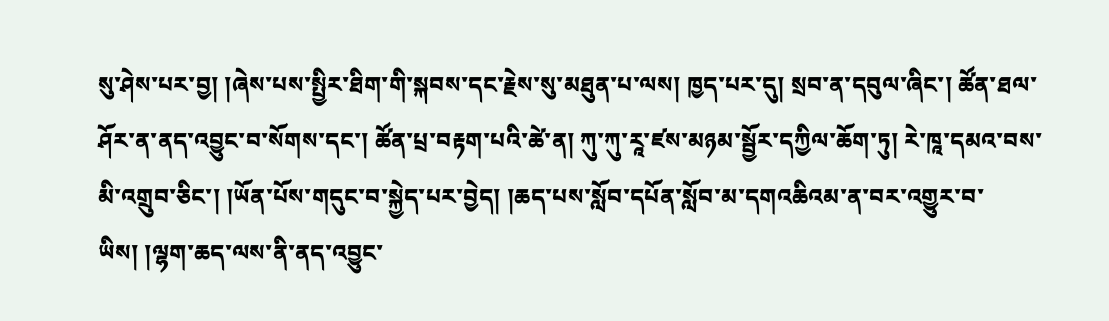སུ་ཤེས་པར་བྱ། །ཞེས་པས་སྤྱིར་ཐིག་གི་སྐབས་དང་རྗེས་སུ་མཐུན་པ་ལས། ཁྱད་པར་དུ། སྲབ་ན་དབུལ་ཞིང་། ཚོན་ཐལ་ཤོར་ན་ནད་འབྱུང་བ་སོགས་དང་། ཚོན་པྲ་བརྟག་པའི་ཚེ་ན། ཀུ་ཀུ་རཱ་ཛས་མཉམ་སྦྱོར་དཀྱིལ་ཆོག་ཏུ། རེ་ཁཱ་དམའ་བས་མི་འགྲུབ་ཅིང་། །ཡོན་པོས་གདུང་བ་སྐྱེད་པར་བྱེད། །ཆད་པས་སློབ་དཔོན་སློབ་མ་དགའཆིའམ་ན་བར་འགྱུར་བ་ཡིས། །ལྷག་ཆད་ལས་ནི་ནད་འབྱུང་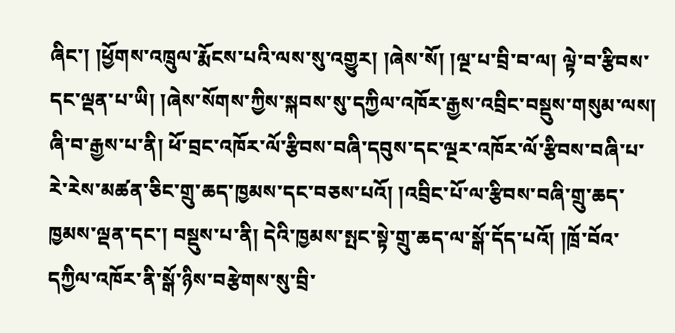ཞིང་། །ཕྱོགས་འཁྲུལ་རྨོངས་པའི་ལས་སུ་འགྱུར། །ཞེས་སོ། །ལྔ་པ་བྲི་བ་ལ། ལྟེ་བ་རྩིབས་དང་ལྡན་པ་ཡི། །ཞེས་སོགས་ཀྱིས་སྐབས་སུ་དཀྱིལ་འཁོར་རྒྱས་འབྲིང་བསྡུས་གསུམ་ལས། ཞི་བ་རྒྱས་པ་ནི། ཕོ་བྲང་འཁོར་ལོ་རྩིབས་བཞི་དབུས་དང་ལྔར་འཁོར་ལོ་རྩིབས་བཞི་པ་རེ་རེས་མཚན་ཅིང་གྲུ་ཆད་ཁྱམས་དང་བཅས་པའོ། །འབྲིང་པོ་ལ་རྩིབས་བཞི་གྲུ་ཆད་ཁྱམས་ལྡན་དང་། བསྡུས་པ་ནི། དེའི་ཁྱམས་སྤང་སྟེ་གྲུ་ཆད་ལ་སྒོ་དོད་པའོ། །ཁྲོ་བོའ་དཀྱིལ་འཁོར་ནི་སྒོ་ཉིས་བརྩེགས་སུ་བྲི་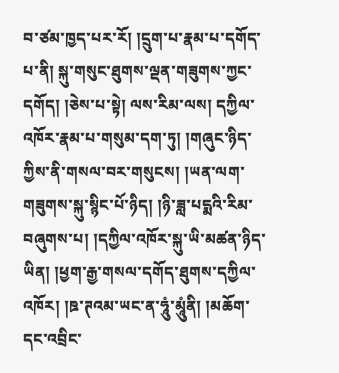བ་ཙམ་ཁྱད་པར་རོ། །དྲུག་པ་རྣམ་པ་དགོད་པ་ནི། སྐུ་གསུང་ཐུགས་ལྡན་གཟུགས་ཀྱང་དགོད། །ཅེས་པ་སྟེ། ལས་རིམ་ལས། དཀྱིལ་འཁོར་རྣམ་པ་གསུམ་དག་ཏུ། །གཞུང་ཉིད་ཀྱིས་ནི་གསལ་བར་གསུངས། །ཡན་ལག་གཟུགས་སྐུ་སྙིང་པོ་ཉིད། །ཉི་ཟླ་པདྨའི་རིམ་བཞུགས་པ། །དཀྱིལ་འཁོར་སྐུ་ཡི་མཚན་ཉིད་ཡིན། །ཕྱག་རྒྱ་གསལ་དགོད་ཐུགས་དཀྱིལ་འཁོར། །ཋ་ཊའམ་ཡང་ན་ཧཱུཾ་མཱུཾནི། །མཆོག་དང་འབྲིང་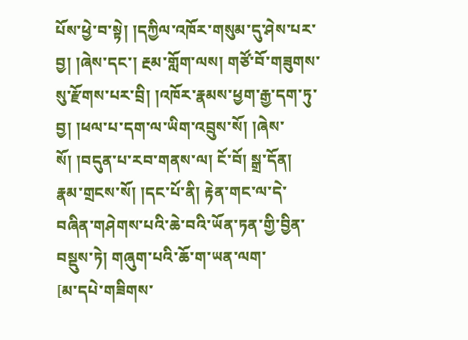པོས་ཕྱེ་བ་སྟེ། །དཀྱིལ་འཁོར་གསུམ་དུ་ཤེས་པར་བྱ། །ཞེས་དང་། རྔམ་གློག་ལས། གཙོ་བོ་གཟུགས་སུ་རྫོགས་པར་བྲི། །འཁོར་རྣམས་ཕྱག་རྒྱ་དག་ཏུ་བྱ། །ཕལ་པ་དག་ལ་ཡིག་འབྲུས་སོ། །ཞེས་སོ། །བདུན་པ་རབ་གནས་ལ། ངོ་བོ། སྒྲ་དོན། རྣམ་གྲངས་སོ། །དང་པོ་ནི། རྟེན་གང་ལ་དེ་བཞིན་གཤེགས་པའི་ཆེ་བའི་ཡོན་ཏན་གྱི་བྱིན་བསྡུས་ཏེ། གཞུག་པའི་ཆོ་ག་ཡན་ལག་
[མ་དཔེ་གཟིགས་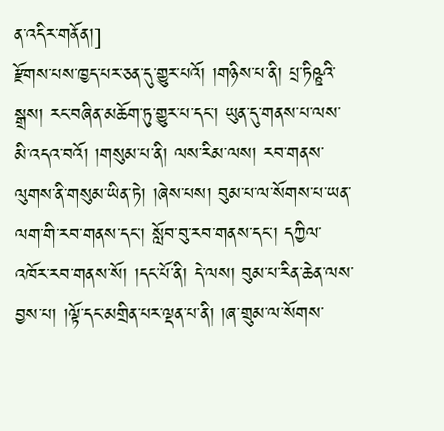ན་འདིར་གནོན།]
རྫོགས་པས་ཁྱད་པར་ཅན་དུ་གྱུར་པའོ། །གཉིས་པ་ནི། པྲ་ཏིཥྛའི་སྒྲས། རང་བཞིན་མཆོག་ཏུ་གྱུར་པ་དང་། ཡུན་དུ་གནས་པ་ལས་མི་འདའ་བའོ། །གསུམ་པ་ནི། ལས་རིམ་ལས། རབ་གནས་ལུགས་ནི་གསུམ་ཡིན་ཏེ། །ཞེས་པས། བུམ་པ་ལ་སོགས་པ་ཡན་ལག་གི་རབ་གནས་དང་། སློབ་བུ་རབ་གནས་དང་། དཀྱིལ་འཁོར་རབ་གནས་སོ། །དང་པོ་ནི། དེ་ལས། བུམ་པ་རིན་ཆེན་ལས་བྱས་པ། །ལྟོ་དང་མགྲིན་པར་ལྡན་པ་ནི། །ཞ་གྲུམ་ལ་སོགས་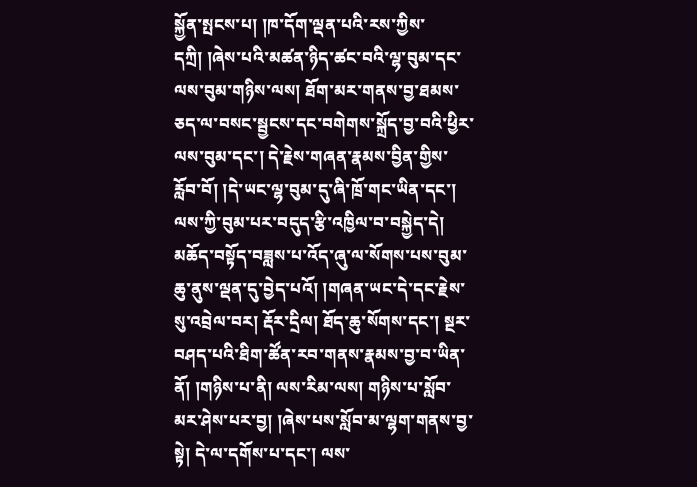སྐྱོན་སྤངས་པ། །ཁ་དོག་ལྡན་པའི་རས་ཀྱིས་དཀྲི། །ཞེས་པའི་མཚན་ཉིད་ཚང་བའི་ལྷ་བུམ་དང་ལས་བུམ་གཉིས་ལས། ཐོག་མར་གནས་བྱ་ཐམས་ཅད་ལ་བསང་སྦྱངས་དང་བགེགས་སྐྲོད་བྱ་བའི་ཕྱིར་ལས་བུམ་དང་། དེ་རྗེས་གཞན་རྣམས་བྱིན་གྱིས་རློབ་བོ། །དེ་ཡང་ལྷ་བུམ་དུ་ཞི་ཁྲོ་གང་ཡིན་དང་། ལས་ཀྱི་བུམ་པར་བདུད་རྩི་འཁྱིལ་བ་བསྐྱེད་དེ། མཆོད་བསྟོད་བཟླས་པ་འོད་ཞུ་ལ་སོགས་པས་བུམ་ཆུ་ནུས་ལྡན་དུ་བྱེད་པའོ། །གཞན་ཡང་དེ་དང་རྗེས་སུ་འབྲེལ་བར། རྡོར་དྲིལ། ཐོད་ཆུ་སོགས་དང་། སྔར་བཤད་པའི་ཐིག་ཚོན་རབ་གནས་རྣམས་བྱ་བ་ཡིན་ནོ། །གཉིས་པ་ནི། ལས་རིམ་ལས། གཉིས་པ་སློབ་མར་ཤེས་པར་བྱ། །ཞེས་པས་སློབ་མ་ལྷག་གནས་བྱ་སྟེ། དེ་ལ་དགོས་པ་དང་། ལས་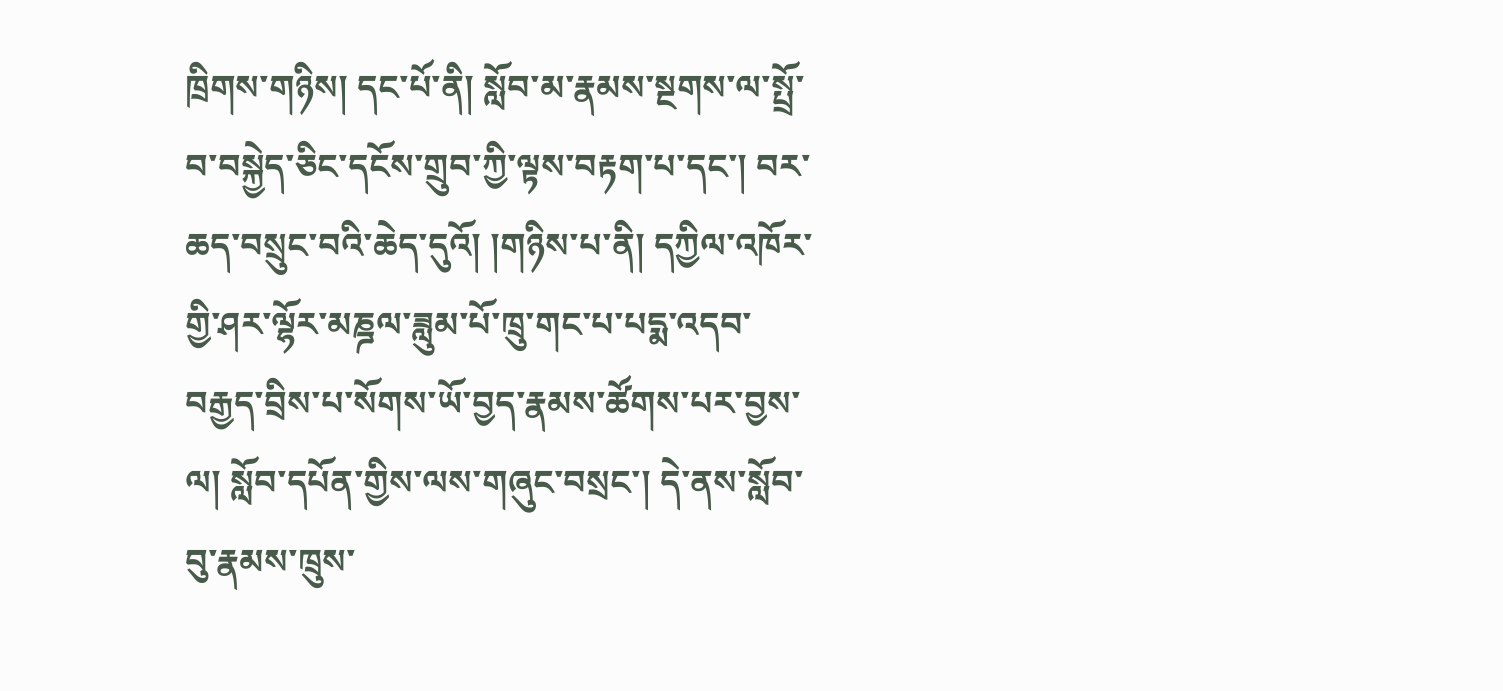ཁྲིགས་གཉིས། དང་པོ་ནི། སློབ་མ་རྣམས་སྔགས་ལ་སྤྲོ་བ་བསྐྱེད་ཅིང་དངོས་གྲུབ་ཀྱི་ལྟས་བརྟག་པ་དང་། བར་ཆད་བསྲུང་བའི་ཆེད་དུའོ། །གཉིས་པ་ནི། དཀྱིལ་འཁོར་གྱི་ཤར་ལྷོར་མཎྜལ་ཟླུམ་པོ་ཁྲུ་གང་པ་པདྨ་འདབ་བརྒྱད་བྲིས་པ་སོགས་ཡོ་བྱད་རྣམས་ཚོགས་པར་བྱས་ལ། སློབ་དཔོན་གྱིས་ལས་གཞུང་བསྲང་། དེ་ནས་སློབ་བུ་རྣམས་ཁྲུས་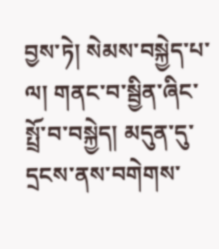བྱས་ཏེ། སེམས་བསྐྱེད་པ་ལ། གནང་བ་སྦྱིན་ཞིང་སྤྲོ་བ་བསྐྱེད། མདུན་དུ་དྲངས་ནས་བགེགས་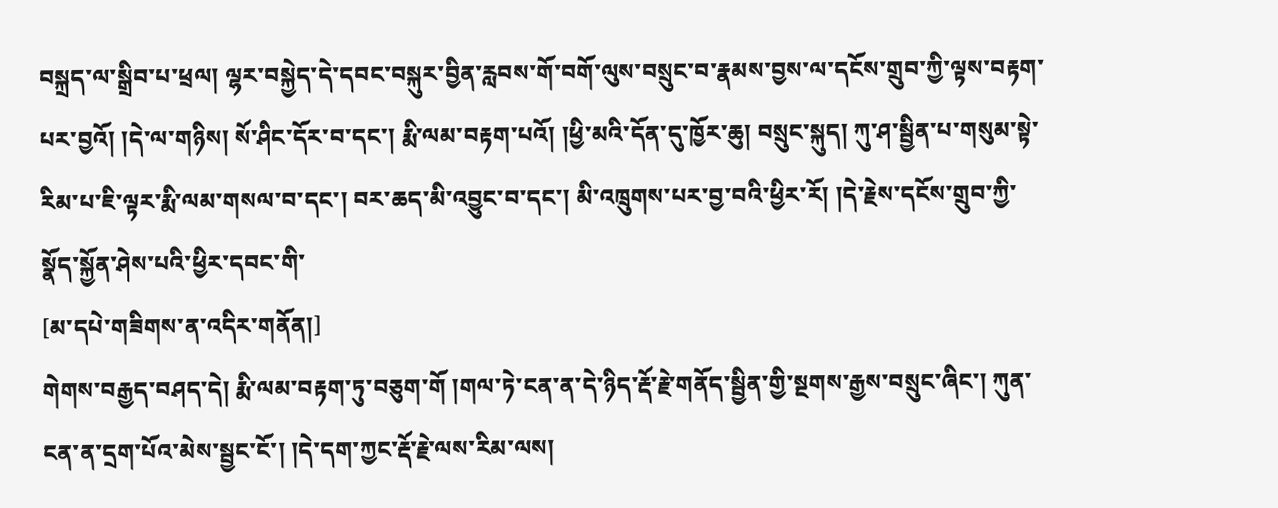བསྐྲད་ལ་སྒྲིབ་པ་ཕྲལ། ལྷར་བསྐྱེད་དེ་དབང་བསྐུར་བྱིན་རླབས་གོ་བགོ་ལུས་བསྲུང་བ་རྣམས་བྱས་ལ་དངོས་གྲུབ་ཀྱི་ལྟས་བརྟག་པར་བྱའོ། །དེ་ལ་གཉིས། སོ་ཤིང་དོར་བ་དང་། རྨི་ལམ་བརྟག་པའོ། །ཕྱི་མའི་དོན་དུ་ཁྱོར་ཆུ། བསྲུང་སྐུད། ཀུ་ཤ་སྦྱིན་པ་གསུམ་སྟེ་རིམ་པ་ཇི་ལྟར་རྨི་ལམ་གསལ་བ་དང་། བར་ཆད་མི་འབྱུང་བ་དང་། མི་འཁྲུགས་པར་བྱ་བའི་ཕྱིར་རོ། །དེ་རྗེས་དངོས་གྲུབ་ཀྱི་སྣོད་སྐྱོན་ཤེས་པའི་ཕྱིར་དབང་གི་
[མ་དཔེ་གཟིགས་ན་འདིར་གནོན།]
གེགས་བརྒྱད་བཤད་དེ། རྨི་ལམ་བརྟག་ཏུ་བཅུག་གོ །གལ་ཏེ་ངན་ན་དེ་ཉིད་རྡོ་རྗེ་གནོད་སྦྱིན་གྱི་སྔགས་རྒྱས་བསྲུང་ཞིང་། ཀུན་ངན་ན་དྲག་པོའ་མེས་སྦྱང་ངོ་། །དེ་དག་ཀྱང་རྡོ་རྗེ་ལས་རིམ་ལས།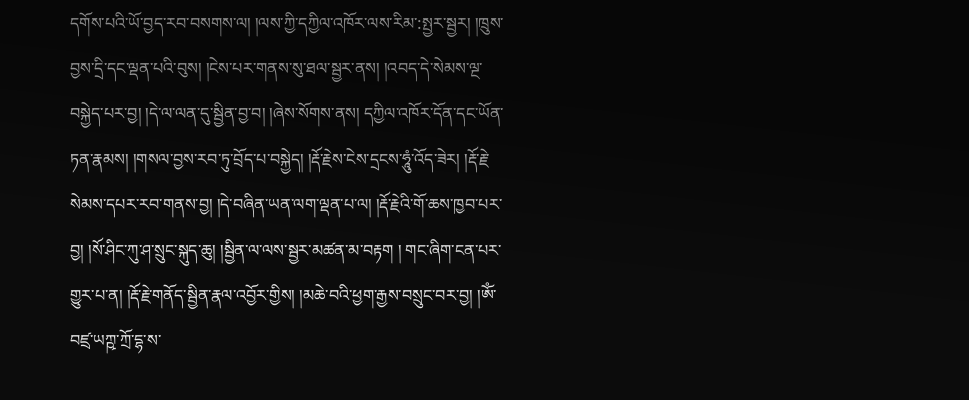དགོས་པའི་ཡོ་བྱད་རབ་བསགས་ལ། །ལས་ཀྱི་དཀྱིལ་འཁོར་ལས་རིམ་:སྤྱར་སྦྱར། །ཁྲུས་བྱས་དྲི་དང་ལྡན་པའི་བུས། །ངེས་པར་གནས་སུ་ཐལ་སྦྱར་ནས། །འབད་དེ་སེམས་ལྔ་བསྐྱེད་པར་བྱ། །དེ་ལ་ལན་དུ་སྦྱིན་བྱ་བ། །ཞེས་སོགས་ནས། དཀྱིལ་འཁོར་དོན་དང་ཡོན་ཏན་རྣམས། །གསལ་བྱས་རབ་ཏུ་བྲོད་པ་བསྐྱེད། །རྡོ་རྗེས་ངེས་དྲངས་ཧཱུཾ་འོད་ཟེར། །རྡོ་རྗེ་སེམས་དཔར་རབ་གནས་བྱ། །དེ་བཞིན་ཡན་ལག་ལྡན་པ་ལ། །རྡོ་རྗེའི་གོ་ཆས་ཁྱབ་པར་བྱ། །སོ་ཤིང་ཀུ་ཤ་སྲུང་སྐུད་ཆུ། །སྦྱིན་ལ་ལས་སྦྱར་མཚན་མ་བརྟག ། གང་ཞིག་ངན་པར་གྱུར་པ་ན། །རྡོ་རྗེ་གནོད་སྦྱིན་རྣལ་འབྱོར་གྱིས། །མཆེ་བའི་ཕྱག་རྒྱས་བསྲུང་བར་བྱ། །ༀ་བཛྲ་ཡཀྵ་ཀྲོ་དྷ་ས་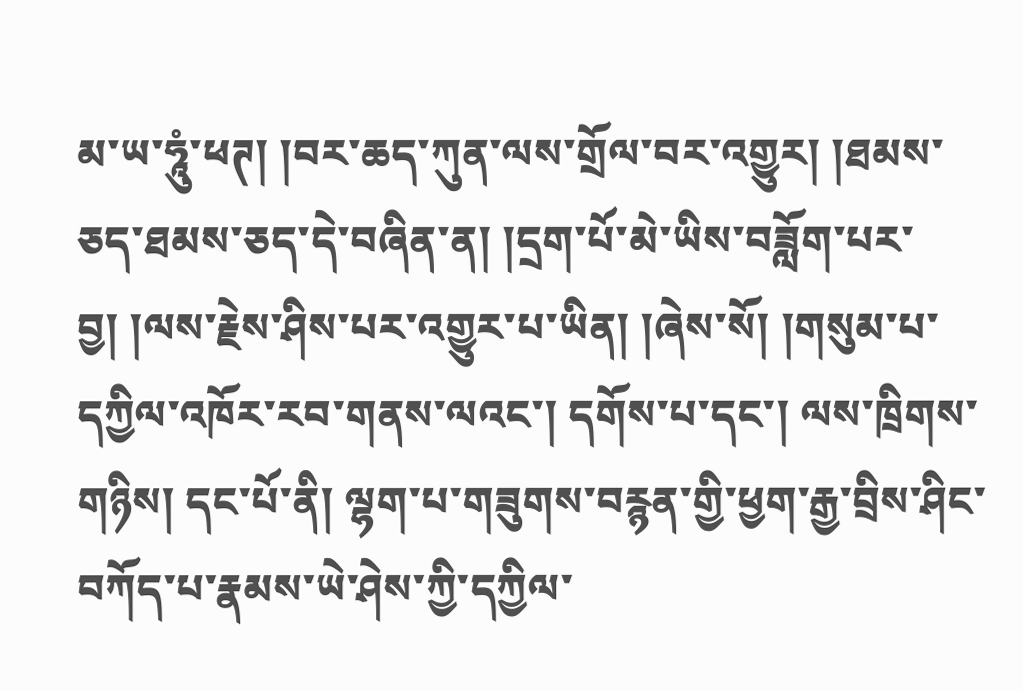མ་ཡ་ཧཱུཾ་ཕཊ། །བར་ཆད་ཀུན་ལས་གྲོལ་བར་འགྱུར། །ཐམས་ཅད་ཐམས་ཅད་དེ་བཞིན་ན། །དྲག་པོ་མེ་ཡིས་བཟློག་པར་བྱ། །ལས་རྗེས་ཤིས་པར་འགྱུར་པ་ཡིན། །ཞེས་སོ། །གསུམ་པ་དཀྱིལ་འཁོར་རབ་གནས་ལའང་། དགོས་པ་དང་། ལས་ཁྲིགས་གཉིས། དང་པོ་ནི། ལྷག་པ་གཟུགས་བརྙན་གྱི་ཕྱག་རྒྱ་བྲིས་ཤིང་བཀོད་པ་རྣམས་ཡེ་ཤེས་ཀྱི་དཀྱིལ་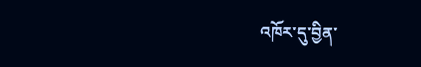འཁོར་དུ་བྱིན་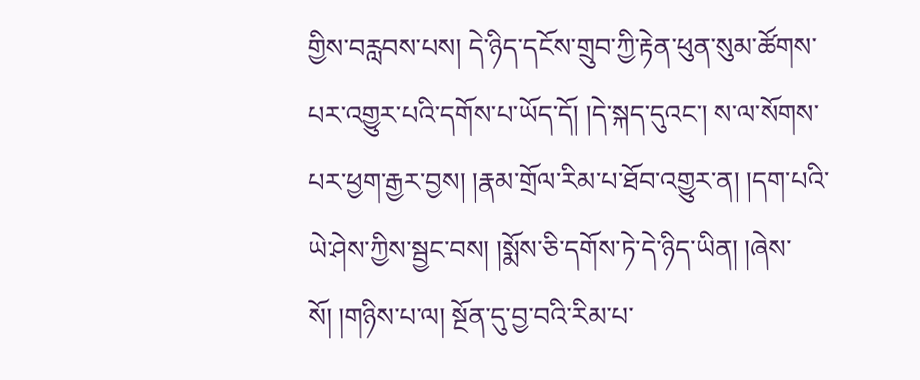གྱིས་བརླབས་པས། དེ་ཉིད་དངོས་གྲུབ་ཀྱི་རྟེན་ཕུན་སུམ་ཚོགས་པར་འགྱུར་པའི་དགོས་པ་ཡོད་དོ། །དེ་སྐད་དུའང་། ས་ལ་སོགས་པར་ཕྱག་རྒྱར་བྱས། །རྣམ་གྲོལ་རིམ་པ་ཐོབ་འགྱུར་ན། །དག་པའི་ཡེ་ཤེས་ཀྱིས་སྦྱང་བས། །སྨོས་ཅི་དགོས་ཏེ་དེ་ཉིད་ཡིན། །ཞེས་སོ། །གཉིས་པ་ལ། སྔོན་དུ་བྱ་བའི་རིམ་པ་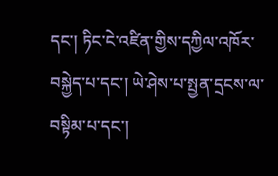དང་། ཏིང་ངེ་འཛིན་གྱིས་དཀྱིལ་འཁོར་བསྐྱེད་པ་དང་། ཡེ་ཤེས་པ་སྤྱན་དྲངས་ལ་བསྟིམ་པ་དང་།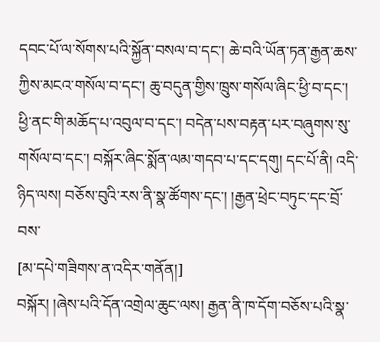དབང་པོ་ལ་སོགས་པའི་སྐྱོན་བསལ་བ་དང་། ཆེ་བའི་ཡོན་ཏན་རྒྱན་ཆས་ཀྱིས་མངའ་གསོལ་བ་དང་། ཆུ་བདུན་གྱིས་ཁྲུས་གསོལ་ཞིང་ཕྱི་བ་དང་། ཕྱི་ནང་གི་མཆོད་པ་འབུལ་བ་དང་། བདེན་པས་བརྟན་པར་བཞུགས་སུ་གསོལ་བ་དང་། བསྐོར་ཞིང་སྨོན་ལམ་གདབ་པ་དང་དགུ། དང་པོ་ནི། འདི་ཉིད་ལས། བཅོས་བུའི་རས་ནི་སྣ་ཚོགས་དང་། །རྒྱན་ཕྲེང་བཏུང་དང་བྲོ་བས་
[མ་དཔེ་གཟིགས་ན་འདིར་གནོན།]
བསྐོར། །ཞེས་པའི་དོན་འགྲེལ་ཆུང་ལས། རྒྱན་ནི་ཁ་དོག་བཅོས་པའི་སྣ་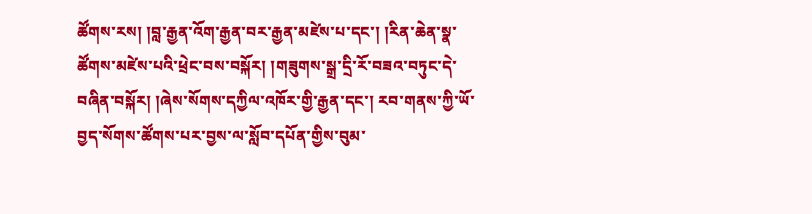ཚོགས་རས། །བླ་རྒྱན་འོག་རྒྱན་བར་རྒྱན་མཛེས་པ་དང་། །རིན་ཆེན་སྣ་ཚོགས་མཛེས་པའི་ཕྲེང་བས་བསྐོར། །གཟུགས་སྒྲ་དྲི་རོ་བཟའ་བཏུང་དེ་བཞིན་བསྐོར། །ཞེས་སོགས་དཀྱིལ་འཁོར་གྱི་རྒྱན་དང་། རབ་གནས་ཀྱི་ཡོ་བྱད་སོགས་ཚོགས་པར་བྱས་ལ་སློབ་དཔོན་གྱིས་བུམ་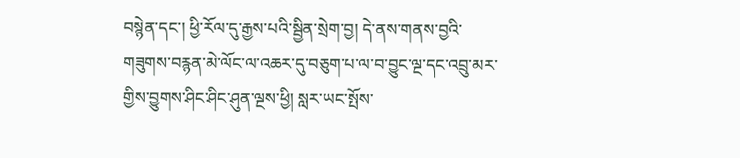བསྙེན་དང་། ཕྱི་རོལ་དུ་རྒྱས་པའི་སྦྱིན་སྲེག་བྱ། དེ་ནས་གནས་བྱའི་གཟུགས་བརྙན་མེ་ལོང་ལ་འཆར་དུ་བཅུག་པ་ལ་བ་བྱུང་ལྔ་དང་འབྲུ་མར་གྱིས་བྱུགས་ཤིང་ཤིང་ཤུན་ལྔས་ཕྱི། སླར་ཡང་སྤོས་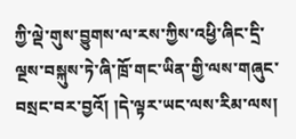ཀྱི་ལྡེ་གུས་བྱུགས་ལ་རས་ཀྱིས་འཕྱི་ཞིང་དྲི་ལྔས་བསྐུས་ཏེ་ཞི་ཁྲོ་གང་ཡིན་གྱི་ལས་གཞུང་བསྲང་བར་བྱའོ། །དེ་ལྟར་ཡང་ལས་རིམ་ལས།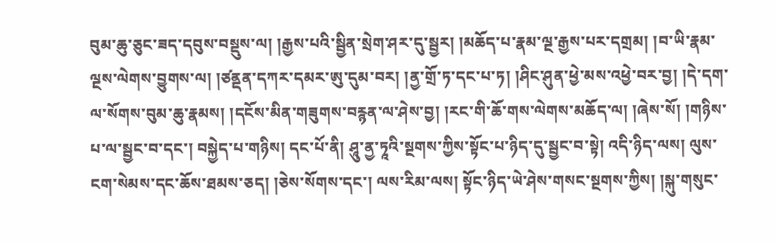བུམ་ཆུ་ཅུང་ཟད་དབུས་བསྡུས་ལ། །རྒྱས་པའི་སྦྱིན་སྲེག་ཤར་དུ་སྦྱར། །མཆོད་པ་རྣམ་ལྔ་རྒྱས་པར་དགྲམ། །བ་ཡི་རྣམ་ལྔས་ལེགས་བྱུགས་ལ། །ཙནྡན་དཀར་དམར་ཨུ་དུམ་བར། །ནྱ་གྲོ་ཏ་དང་པ་ཏ། །ཤིང་ཤུན་ཕྱེ་མས་འཕྱེ་བར་བྱ། །དེ་དག་ལ་སོགས་བུམ་ཆུ་རྣམས། །དངོས་མིན་གཟུགས་བརྙན་ལ་ཤེས་བྱ། །རང་གི་ཆོ་གས་ལེགས་མཆོད་ལ། །ཞེས་སོ། །གཉིས་པ་ལ་སྦྱང་བ་དང་། བསྐྱེད་པ་གཉིས། དང་པོ་ནི། ཤཱུ་ནྱ་ཏཱའི་སྔགས་ཀྱིས་སྟོང་པ་ཉིད་དུ་སྦྱང་བ་སྟེ། འདི་ཉིད་ལས། ལུས་ངག་སེམས་དང་ཆོས་ཐམས་ཅད། །ཅེས་སོགས་དང་། ལས་རིམ་ལས། སྟོང་ཉིད་ཡེ་ཤེས་གསང་སྔགས་ཀྱིས། །སྐུ་གསུང་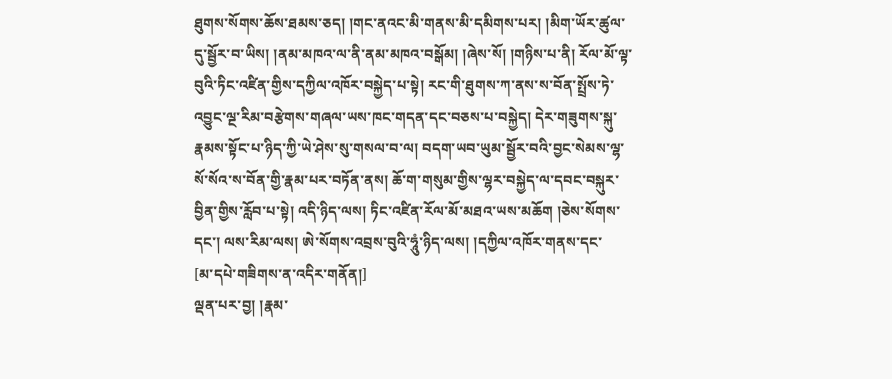ཐུགས་སོགས་ཆོས་ཐམས་ཅད། །གང་ནའང་མི་གནས་མི་དམིགས་པར། །མིག་ཡོར་ཚུལ་དུ་སྦྱོར་བ་ཡིས། །ནམ་མཁའ་ལ་ནི་ནམ་མཁའ་བསྒོམ། །ཞེས་སོ། །གཉིས་པ་ནི། རོལ་མོ་ལྟ་བུའི་ཏིང་འཛིན་གྱིས་དཀྱིལ་འཁོར་བསྐྱེད་པ་སྟེ། རང་གི་ཐུགས་ཀ་ནས་ས་བོན་སྤྲོས་ཏེ་འབྱུང་ལྔ་རིམ་བརྩེགས་གཞལ་ཡས་ཁང་གདན་དང་བཅས་པ་བསྐྱེད། དེར་གཟུགས་སྐུ་རྣམས་སྟོང་པ་ཉིད་ཀྱི་ཡེ་ཤེས་སུ་གསལ་བ་ལ། བདག་ཡབ་ཡུམ་སྦྱོར་བའི་བྱང་སེམས་ལྷ་སོ་སོའ་ས་བོན་གྱི་རྣམ་པར་བཏོན་ནས། ཆོ་ག་གསུམ་གྱིས་ལྷར་བསྐྱེད་ལ་དབང་བསྐུར་བྱིན་གྱིས་རློབ་པ་སྟེ། འདི་ཉིད་ལས། ཏིང་འཛིན་རོལ་མོ་མཐའ་ཡས་མཆོག །ཅེས་སོགས་དང་། ལས་རིམ་ལས། ཨེ་སོགས་འབྲས་བུའི་ཧཱུཾ་ཉིད་ལས། །དཀྱིལ་འཁོར་གནས་དང་
[མ་དཔེ་གཟིགས་ན་འདིར་གནོན།]
ལྡན་པར་བྱ། །རྣམ་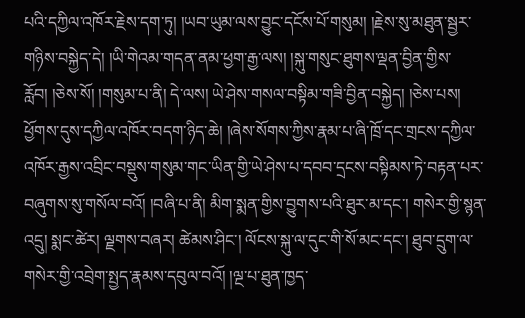པའི་དཀྱིལ་འཁོར་རྗེས་དག་ཏུ། །ཡབ་ཡུམ་ལས་བྱུང་དངོས་པོ་གསུམ། །རྗེས་སུ་མཐུན་སྦྱར་གཉིས་བསྐྱེད་དེ། །ཡི་གེའམ་གདན་ནམ་ཕྱག་རྒྱ་ལས། །སྐུ་གསུང་ཐུགས་ལྡན་བྱིན་གྱིས་རློབ། །ཅེས་སོ། །གསུམ་པ་ནི། དེ་ལས། ཡེ་ཤེས་གསལ་བསྟིམ་གཟི་བྱིན་བསྐྱེད། །ཅེས་པས། ཕྱོགས་དུས་དཀྱིལ་འཁོར་བདག་ཉིད་ཆེ། །ཞེས་སོགས་ཀྱིས་རྣམ་པ་ཞི་ཁྲོ་དང་གྲངས་དཀྱིལ་འཁོར་རྒྱས་འབྲིང་བསྡུས་གསུམ་གང་ཡིན་གྱི་ཡེ་ཤེས་པ་དབབ་དྲངས་བསྟིམས་ཏེ་བརྟན་པར་བཞུགས་སུ་གསོལ་བའོ། །བཞི་པ་ནི། མིག་སྨན་གྱིས་བྱུགས་པའི་ཐུར་མ་དང་། གསེར་གྱི་སྙན་འདྲུ། སྨང་ཚེར། ལྗགས་བཞར། ཚེམས་ཤིང་། ལོངས་སྐུ་ལ་དུང་གི་སོ་མང་དང་། ཐུབ་དྲུག་ལ་གསེར་གྱི་འབྲེག་སྤྱད་རྣམས་དབུལ་བའོ། །ལྔ་པ་ཐུན་ཁྱད་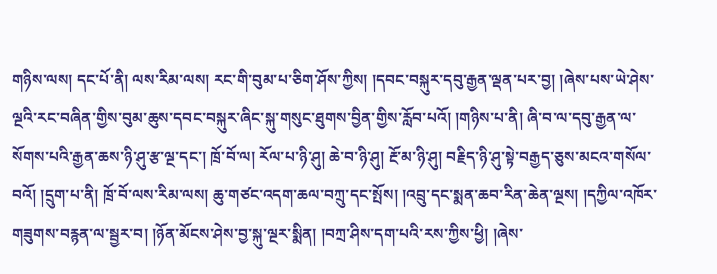གཉིས་ལས། དང་པོ་ནི། ལས་རིམ་ལས། རང་གི་བུམ་པ་ཅིག་ཤོས་ཀྱིས། །དབང་བསྐུར་དབུ་རྒྱན་ལྡན་པར་བྱ། །ཞེས་པས་ཡེ་ཤེས་ལྔའི་རང་བཞིན་གྱིས་བུམ་ཆུས་དབང་བསྐུར་ཞིང་སྐུ་གསུང་ཐུགས་བྱིན་གྱིས་རློབ་པའོ། །གཉིས་པ་ནི། ཞི་བ་ལ་དབུ་རྒྱན་ལ་སོགས་པའི་རྒྱན་ཆས་ཉི་ཤུ་རྩ་ལྔ་དང་། ཁྲོ་བོ་ལ། རོལ་པ་ཉི་ཤུ། ཆེ་བ་ཉི་ཤུ། རྔོ་མ་ཉི་ཤུ། བརྗིད་ཉི་ཤུ་སྟེ་བརྒྱད་ཅུས་མངའ་གསོལ་བའོ། །དྲུག་པ་ནི། ཁྲོ་བོ་ལས་རིམ་ལས། ཆུ་གཙང་འདག་ཆལ་བཀྲུ་དང་སྤོས། །འབྲུ་དང་སྨན་ཆབ་རིན་ཆེན་ལྔས། །དཀྱིལ་འཁོར་གཟུགས་བརྙན་ལ་སྦྱར་བ། །ཉོན་མོངས་ཤེས་བྱ་སྐུ་ལྔར་སྨིན། །བཀྲ་ཤིས་དག་པའི་རས་ཀྱིས་ཕྱི། །ཞེས་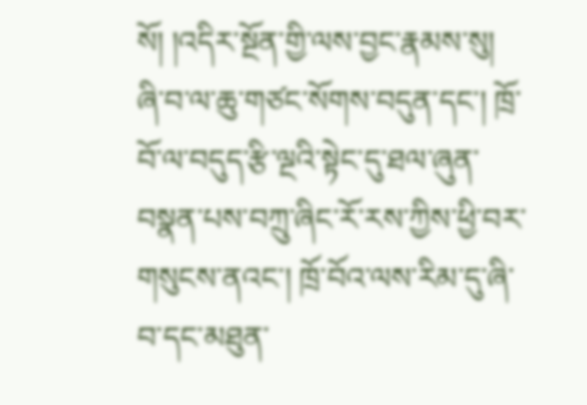སོ། །འདིར་སྔོན་གྱི་ལས་བྱང་རྣམས་སུ། ཞི་བ་ལ་ཆུ་གཙང་སོགས་བདུན་དང་། ཁྲོ་བོ་ལ་བདུད་རྩི་ལྔའི་སྟེང་དུ་ཐལ་ཞུན་བསྣན་པས་བཀྲུ་ཞིང་རོ་རས་ཀྱིས་ཕྱི་བར་གསུངས་ནའང་། ཁྲོ་བོའ་ལས་རིམ་དུ་ཞི་བ་དང་མཐུན་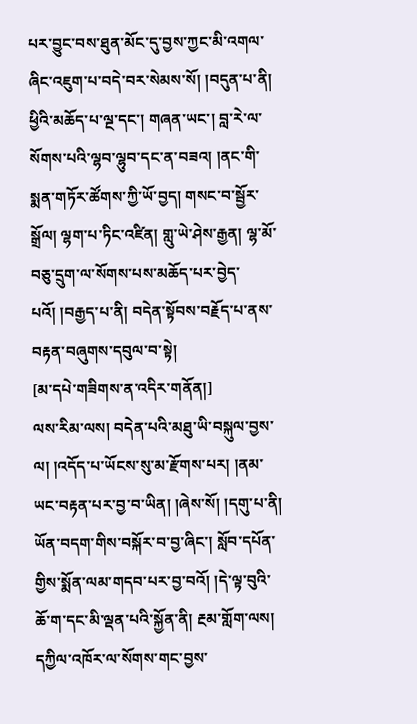པར་བྱུང་བས་ཐུན་མོང་དུ་བྱས་ཀྱང་མི་འགལ་ཞིང་འཇུག་པ་བདེ་བར་སེམས་སོ། །བདུན་པ་ནི། ཕྱིའི་མཆོད་པ་ལྔ་དང་། གཞན་ཡང་། བླ་རེ་ལ་སོགས་པའི་ལྷབ་ལྷུབ་དང་ན་བཟའ། །ནང་གི་སྨན་གཏོར་ཚོགས་ཀྱི་ཡོ་བྱད། གསང་བ་སྦྱོར་སྒྲོལ། ལྷག་པ་ཏིང་འཛིན། གླུ་ཡེ་ཤེས་རྒྱན། ལྷ་མོ་བཅུ་དྲུག་ལ་སོགས་པས་མཆོད་པར་བྱེད་པའོ། །བརྒྱད་པ་ནི། བདེན་སྟོབས་བརྗོད་པ་ནས་བརྟན་བཞུགས་དབུལ་བ་སྟེ།
[མ་དཔེ་གཟིགས་ན་འདིར་གནོན།]
ལས་རིམ་ལས། བདེན་པའི་མཐུ་ཡི་བསྐུལ་བྱས་ལ། །འདོད་པ་ཡོངས་སུ་མ་རྫོགས་པར། །ནམ་ཡང་བརྟན་པར་བྱ་བ་ཡིན། །ཞེས་སོ། །དགུ་པ་ནི། ཡོན་བདག་གིས་བསྐོར་བ་བྱ་ཞིང་། སློབ་དཔོན་གྱིས་སྨོན་ལམ་གདབ་པར་བྱ་བའོ། །དེ་ལྟ་བུའི་ཆོ་ག་དང་མི་ལྡན་པའི་སྐྱོན་ནི། རྔམ་གློག་ལས། དཀྱིལ་འཁོར་ལ་སོགས་གང་བྱས་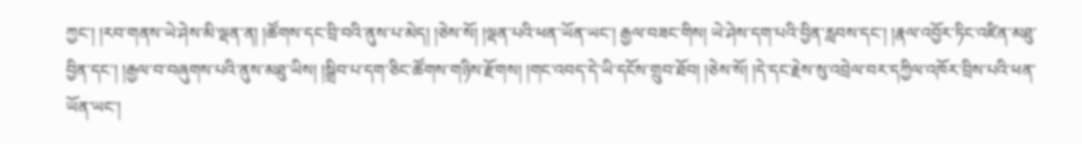ཀྱང་། །རབ་གནས་ཡེ་ཤེས་མི་ལྡན་ན། །ཚོགས་དང་བྲི་བའི་ནུས་པ་མེད། །ཅེས་སོ། །ལྡན་པའི་ཕན་ཡོན་ཡང་། རྒྱལ་བཟང་གིས། ཡེ་ཤེས་དག་པའི་བྱིན་རླབས་དང་། །རྣལ་འབྱོར་ཏིང་འཛིན་མཐུ་བྱིན་དང་། །རྒྱལ་བ་བཞུགས་པའི་ནུས་མཐུ་ཡིས། །སྒྲིབ་པ་དག་ཅིང་ཚོགས་གཉིས་རྫོགས། །གང་འབད་དེ་ཡི་དངོས་གྲུབ་ཐོབ། །ཅེས་སོ། །དེ་དང་རྗེས་སུ་འབྲེལ་བར་དཀྱིལ་འཁོར་བྲིས་པའི་ཕན་ཡོན་ཡང་།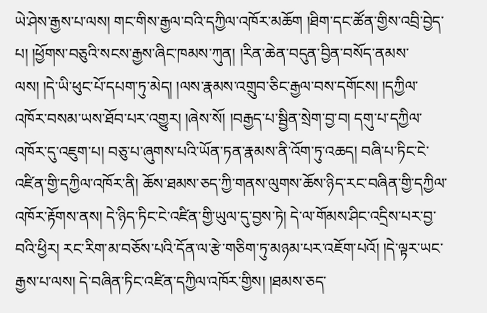ཡེ་ཤེས་རྒྱས་པ་ལས། གང་གིས་རྒྱལ་བའི་དཀྱིལ་འཁོར་མཆོག །ཐིག་དང་ཚོན་གྱིས་འབྲི་བྱེད་པ། །ཕྱོགས་བཅུའི་སངས་རྒྱས་ཞིང་ཁམས་ཀུན། །རིན་ཆེན་བདུན་བྱིན་བསོད་ནམས་ལས། །དེ་ཡི་ཕུང་པོ་དཔག་ཏུ་མེད། །ལས་རྣམས་འགྲུབ་ཅིང་རྒྱལ་བས་དགོངས། །དཀྱིལ་འཁོར་བསམ་ཡས་ཐོབ་པར་འགྱུར། །ཞེས་སོ། །བརྒྱད་པ་སྦྱིན་སྲེག་བྱ་བ། དགུ་པ་དཀྱིལ་འཁོར་དུ་འཇུག་པ། བཅུ་པ་ཞུགས་པའི་ཡོན་ཏན་རྣམས་ནི་འོག་ཏུ་འཆད། བཞི་པ་ཏིང་ངེ་འཛིན་གྱི་དཀྱིལ་འཁོར་ནི། ཆོས་ཐམས་ཅད་ཀྱི་གནས་ལུགས་ཆོས་ཉིད་རང་བཞིན་གྱི་དཀྱིལ་འཁོར་རྟོགས་ནས། དེ་ཉིད་ཏིང་ངེ་འཛིན་གྱི་ཡུལ་དུ་བྱས་ཏེ། དེ་ལ་གོམས་ཤིང་འདྲིས་པར་བྱ་བའི་ཕྱིར། རང་རིག་མ་བཅོས་པའི་དོན་ལ་རྩེ་གཅིག་ཏུ་མཉམ་པར་འཇོག་པའོ། །དེ་ལྟར་ཡང་རྒྱས་པ་ལས། དེ་བཞིན་ཏིང་འཛིན་དཀྱིལ་འཁོར་གྱིས། །ཐམས་ཅད་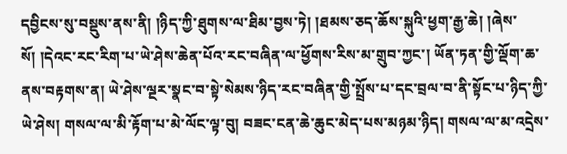དབྱིངས་སུ་བསྡུས་ནས་ནི། །ཉིད་ཀྱི་ཐུགས་ལ་ཐིམ་བྱས་ཏེ། །ཐམས་ཅད་ཆོས་སྐུའི་ཕྱག་རྒྱ་ཆེ། །ཞེས་སོ། །དེའང་རང་རིག་པ་ཡེ་ཤེས་ཆེན་པོའ་རང་བཞིན་ལ་ཕྱོགས་རིས་མ་གྲུབ་ཀྱང་། ཡོན་ཏན་གྱི་ལྡོག་ཆ་ནས་བརྟགས་ན། ཡེ་ཤེས་ལྔར་སྣང་བ་སྟེ་སེམས་ཉིད་རང་བཞིན་གྱི་སྤྲོས་པ་དང་བྲལ་བ་ནི་སྟོང་པ་ཉིད་ཀྱི་ཡེ་ཤེས། གསལ་ལ་མི་རྟོག་པ་མེ་ལོང་ལྟ་བུ། བཟང་ངན་ཆེ་ཆུང་མེད་པས་མཉམ་ཉིད། གསལ་ལ་མ་འདྲེས་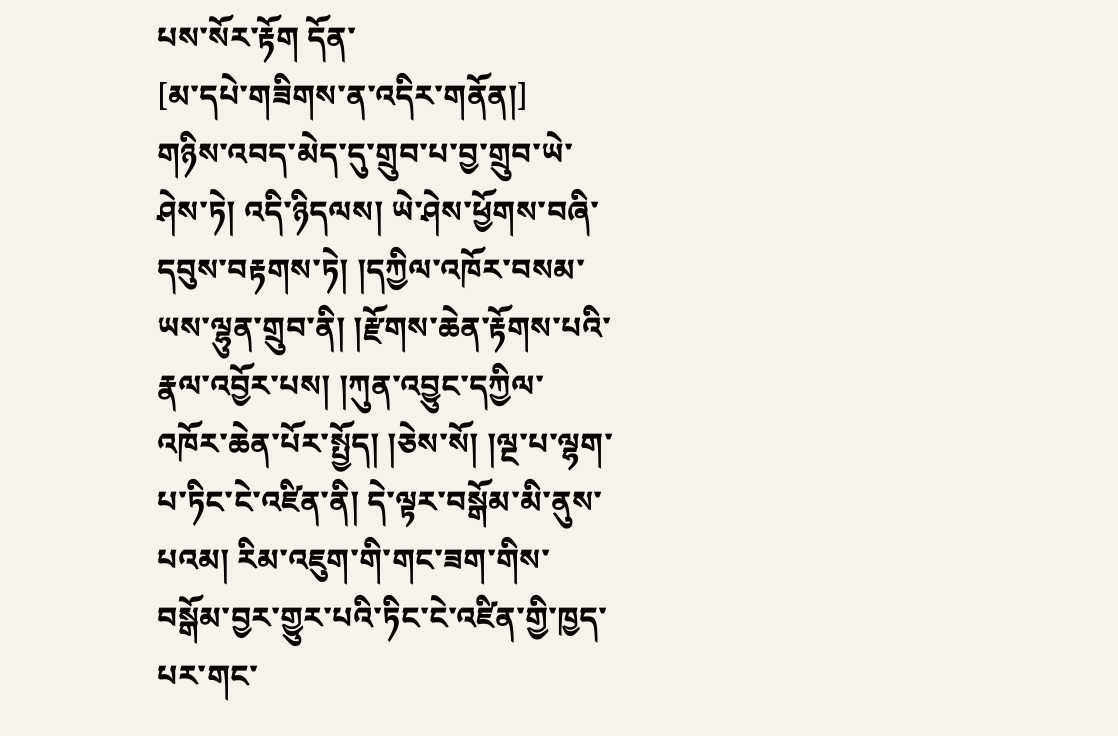པས་སོར་རྟོག དོན་
[མ་དཔེ་གཟིགས་ན་འདིར་གནོན།]
གཉིས་འབད་མེད་དུ་གྲུབ་པ་བྱ་གྲུབ་ཡེ་ཤེས་ཏེ། འདི་ཉིདལས། ཡེ་ཤེས་ཕྱོགས་བཞི་དབུས་བརྟགས་ཏེ། །དཀྱིལ་འཁོར་བསམ་ཡས་ལྷུན་གྲུབ་ནི། །རྫོགས་ཆེན་རྟོགས་པའི་རྣལ་འབྱོར་པས། །ཀུན་འབྱུང་དཀྱིལ་འཁོར་ཆེན་པོར་སྤྱོད། །ཅེས་སོ། །ལྔ་པ་ལྷག་པ་ཏིང་ངེ་འཛིན་ནི། དེ་ལྟར་བསྒོམ་མི་ནུས་པའམ། རིམ་འཇུག་གི་གང་ཟག་གིས་བསྒོམ་བྱར་གྱུར་པའི་ཏིང་ངེ་འཛིན་གྱི་ཁྱད་པར་གང་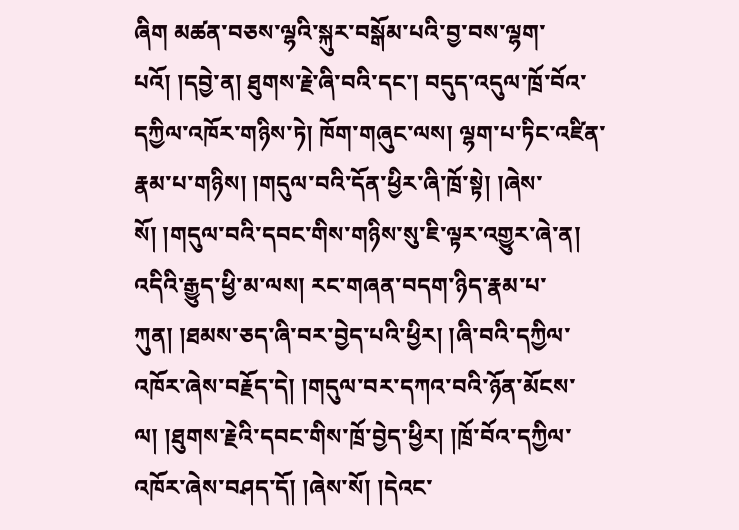ཞིག མཚན་བཅས་ལྷའི་སྐུར་བསྒོམ་པའི་བྱ་བས་ལྷག་པའོ། །དབྱེ་ན། ཐུགས་རྗེ་ཞི་བའི་དང་། བདུད་འདུལ་ཁྲོ་བོའ་དཀྱིལ་འཁོར་གཉིས་ཏེ། ཁོག་གཞུང་ལས། ལྷག་པ་ཏིང་འཛིན་རྣམ་པ་གཉིས། །གདུལ་བའི་དོན་ཕྱིར་ཞི་ཁྲོ་སྟེ། །ཞེས་སོ། །གདུལ་བའི་དབང་གིས་གཉིས་སུ་ཇི་ལྟར་འགྱུར་ཞེ་ན། འདིའི་རྒྱུད་ཕྱི་མ་ལས། རང་གཞན་བདག་ཉིད་རྣམ་པ་ཀུན། །ཐམས་ཅད་ཞི་བར་བྱེད་པའི་ཕྱིར། །ཞི་བའི་དཀྱིལ་འཁོར་ཞེས་བརྗོད་དེ། །གདུལ་བར་དཀའ་བའི་ཉོན་མོངས་ལ། །ཐུགས་རྗེའི་དབང་གིས་ཁྲོ་བྱེད་ཕྱིར། །ཁྲོ་བོའ་དཀྱིལ་འཁོར་ཞེས་བཤད་དོ། །ཞེས་སོ། །དེའང་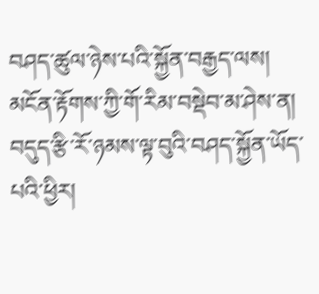བཤད་ཚུལ་ཉེས་པའི་སྐྱོན་བརྒྱད་ལས། མངོན་རྟོགས་ཀྱི་གོ་རིམ་བསྡེབ་མ་ཤེས་ན། བདུད་རྩི་རོ་ཉམས་ལྟ་བུའི་བཤད་སྐྱོན་ཡོད་པའི་ཕྱིར།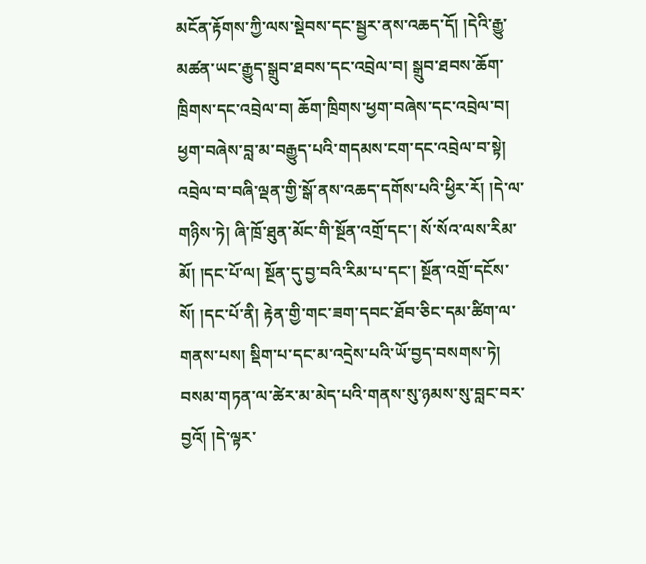མངོན་རྟོགས་ཀྱི་ལས་སྡེབས་དང་སྦྱར་ནས་འཆད་དོ། །དེའི་རྒྱུ་མཚན་ཡང་རྒྱུད་སྒྲུབ་ཐབས་དང་འབྲེལ་བ། སྒྲུབ་ཐབས་ཆོག་ཁྲིགས་དང་འབྲེལ་བ། ཆོག་ཁྲིགས་ཕྱག་བཞེས་དང་འབྲེལ་བ། ཕྱག་བཞེས་བླ་མ་བརྒྱུད་པའི་གདམས་ངག་དང་འབྲེལ་བ་སྟེ། འབྲེལ་བ་བཞི་ལྡན་གྱི་སྒོ་ནས་འཆད་དགོས་པའི་ཕྱིར་རོ། །དེ་ལ་གཉིས་ཏེ། ཞི་ཁྲོ་ཐུན་མོང་གི་སྔོན་འགྲོ་དང་། སོ་སོའ་ལས་རིམ་མོ། །དང་པོ་ལ། སྔོན་དུ་བྱ་བའི་རིམ་པ་དང་། སྔོན་འགྲོ་དངོས་སོ། །དང་པོ་ནི། རྟེན་གྱི་གང་ཟག་དབང་ཐོབ་ཅིང་དམ་ཚིག་ལ་གནས་པས། སྡིག་པ་དང་མ་འདྲེས་པའི་ཡོ་བྱད་བསགས་ཏེ། བསམ་གཏན་ལ་ཚེར་མ་མེད་པའི་གནས་སུ་ཉམས་སུ་བླང་བར་བྱའོ། །དེ་ལྟར་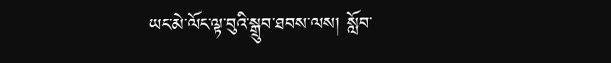ཡང་མེ་ལོང་ལྟ་བུའི་སྒྲུབ་ཐབས་ལས། སློབ་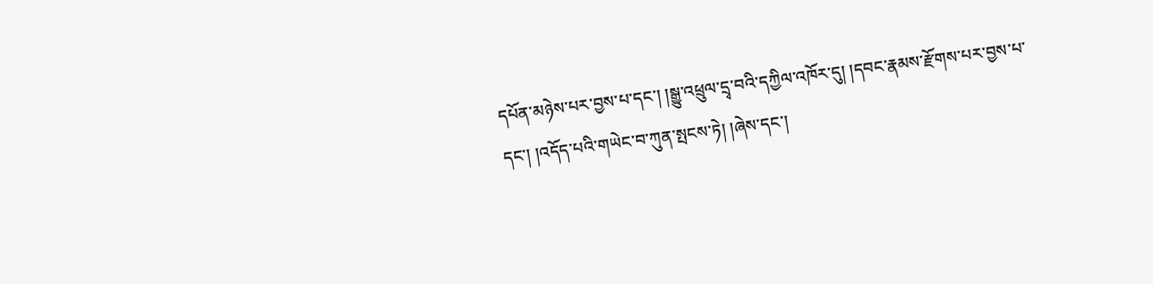དཔོན་མཉེས་པར་བྱས་པ་དང་། །སྒྱུ་འཕྲུལ་དྲྭ་བའི་དཀྱིལ་འཁོར་དུ། །དབང་རྣམས་རྫོགས་པར་བྱས་པ་དང་། །འདོད་པའི་གཡེང་བ་ཀུན་སྤངས་ཏེ། །ཞེས་དང་།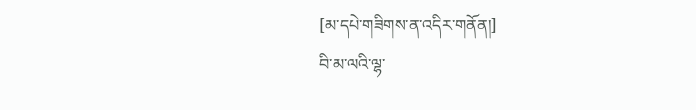[མ་དཔེ་གཟིགས་ན་འདིར་གནོན།]
བི་མ་ལའི་ལྷ་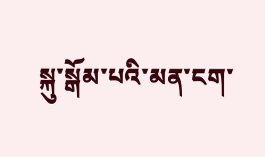སྐུ་སྒོམ་པའི་མན་ངག་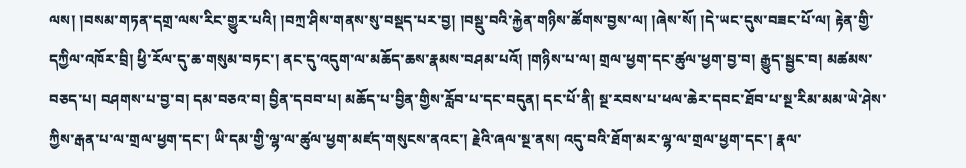ལས། །བསམ་གཏན་དགྲ་ལས་རིང་གྱུར་པའི། །བཀྲ་ཤིས་གནས་སུ་བསྡད་པར་བྱ། །བསྡུ་བའི་རྐྱེན་གཉིས་ཚོགས་བྱས་ལ། །ཞེས་སོ། །དེ་ཡང་དུས་བཟང་པོ་ལ། རྟེན་གྱི་དཀྱིལ་འཁོར་བྲི། ཕྱི་རོལ་དུ་ཆ་གསུམ་བཏང་། ནང་དུ་འདུག་ལ་མཆོད་ཆས་རྣམས་བཤམ་པའོ། །གཉིས་པ་ལ། གྲལ་ཕྱག་དང་ཚུལ་ཕྱག་བྱ་བ། རྒྱུད་སྦྱང་བ། མཚམས་བཅད་པ། བཤགས་པ་བྱ་བ། དམ་བཅའ་བ། བྱིན་དབབ་པ། མཆོད་པ་བྱིན་གྱིས་རློབ་པ་དང་བདུན། དང་པོ་ནི། སྔ་རབས་པ་ཕལ་ཆེར་དབང་ཐོབ་པ་སྔ་རིམ་མམ་ཡེ་ཤེས་ཀྱིས་རྒན་པ་ལ་གྲལ་ཕྱག་དང་། ཡི་དམ་གྱི་ལྷ་ལ་ཚུལ་ཕྱག་མཛད་གསུངས་ནའང་། རྗེའི་ཞལ་སྔ་ནས། འདུ་བའི་ཐོག་མར་ལྷ་ལ་གྲལ་ཕྱག་དང་། རྣལ་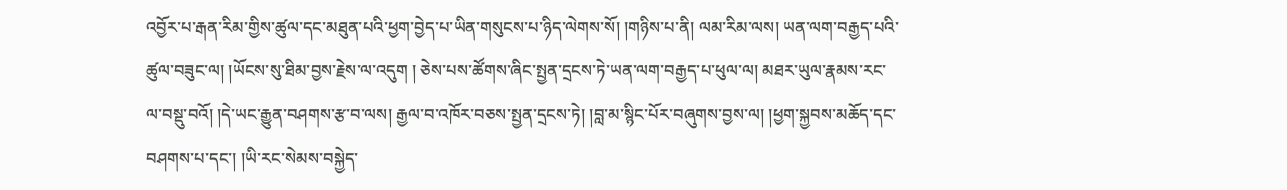འབྱོར་པ་རྒན་རིམ་གྱིས་ཚུལ་དང་མཐུན་པའི་ཕྱག་བྱེད་པ་ཡིན་གསུངས་པ་ཉིད་ལེགས་སོ། །གཉིས་པ་ནི། ལམ་རིམ་ལས། ཡན་ལག་བརྒྱད་པའི་ཚུལ་བཟུང་ལ། །ཡོངས་སུ་ཐིམ་བྱས་རྗེས་ལ་འདུག ། ཅེས་པས་ཚོགས་ཞིང་སྤྱན་དྲངས་ཏེ་ཡན་ལག་བརྒྱད་པ་ཕུལ་ལ། མཐར་ཡུལ་རྣམས་རང་ལ་བསྡུ་བའོ། །དེ་ཡང་རྒྱུན་བཤགས་རྩ་བ་ལས། རྒྱལ་བ་འཁོར་བཅས་སྤྱན་དྲངས་ཏེ། །བླ་མ་སྙིང་པོར་བཞུགས་བྱས་ལ། །ཕྱག་སྐྱབས་མཆོད་དང་བཤགས་པ་དང་། །ཡི་རང་སེམས་བསྐྱེད་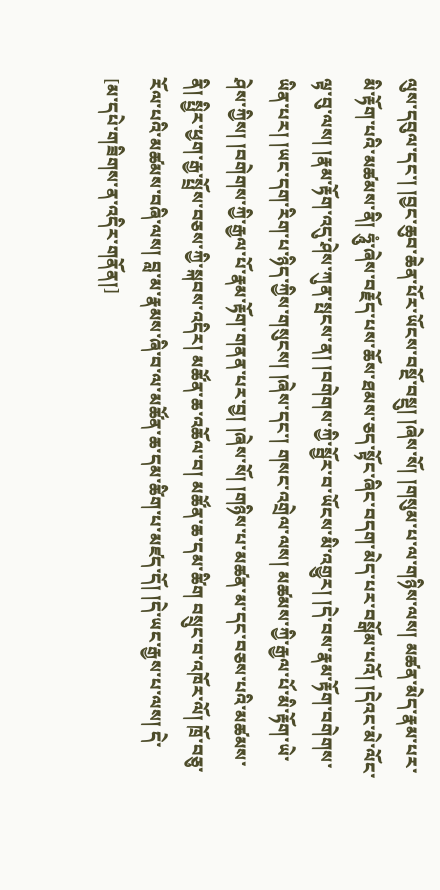ལུས་དབུལ་དང་། །བྱང་ཆུབ་ཆེན་པོར་ཡོངས་བསྔོ་བསྡུ། །ཞེས་སོ། །གསུམ་པ་ལ་གཉིས་ལས། མཚན་མེད་རྣམ་པར་མི་རྟོག་པའི་མཚམས་ནི། ཧཱུཾ་ཞེས་བརྗོད་པས་ཆོས་ཐམས་ཅད་སྟོང་ཞིང་བདག་མེད་པར་བསྒོམ་པའོ། །དེའང་མེ་ལོང་ལྟ་བུ་ལས། །རྣམ་རྟོག་འདུ་ཤེས་ཀུན་སྤངས་ན། །བགེགས་ཀྱི་སྦྱོར་བ་ཡོངས་མི་འགྱུར། །དེ་བས་རྣམ་རྟོག་བགེགས་ཡིན་པར། །ཡང་དག་རིག་པ་ཉིད་ཀྱིས་གསུངས། །ཞེས་དང་། གསང་འགྲེལ་ལས། མཚམས་ཀྱི་རྒྱལ་པོ་མི་རྟོག་ཡེ་ཤེས་ཀྱིས། །བགེགས་ཀྱི་རྒྱལ་པོ་རྣམ་རྟོག་གནན་པར་བྱ། །ཞེས་སོ། །གཉིས་པ་མཚན་མ་དང་བཅས་པའི་མཚམས་ནི། སྤྱིར་ཕྱག་རྒྱ་སྤྲོས་བཅས་ཀྱི་སྐབས་འདིར། མཚོན་ཆ་འཆོལ་བ། མཚོན་ཆ་དམ་ཚིག བསྲུང་བ་འཁོར་ལོ། ཁྲོ་བཅུ་རོལ་པའི་མཚམས་བཞི་ལས། བླ་མ་རྣམས་ཞི་བ་ལ་མཚོན་ཆ་དམ་ཚིག་པ་མཛད་དོ། །དེ་ཡང་རྒྱས་པ་ལས། དེ་
[མ་དཔེ་གཟིགས་ན་འདིར་གནོན།]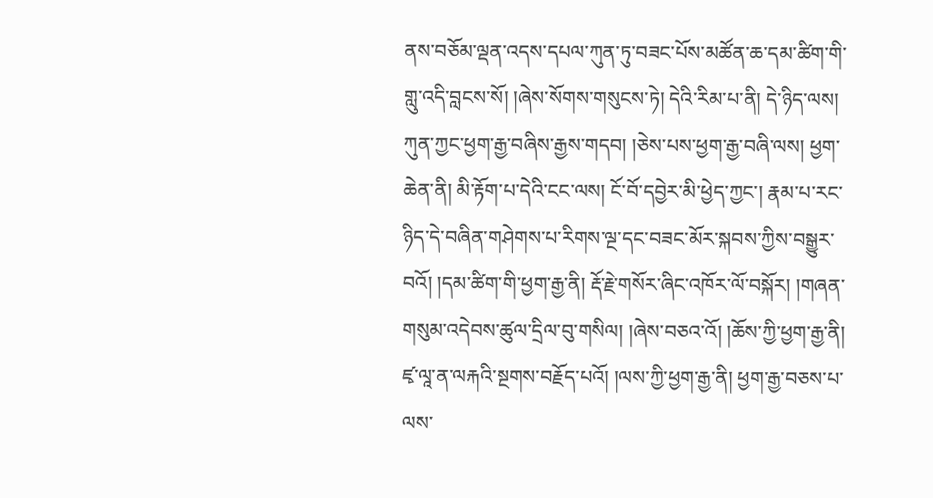ནས་བཅོམ་ལྡན་འདས་དཔལ་ཀུན་ཏུ་བཟང་པོས་མཚོན་ཆ་དམ་ཚིག་གི་གླུ་འདི་བླངས་སོ། །ཞེས་སོགས་གསུངས་ཏེ། དེའི་རིམ་པ་ནི། དེ་ཉིད་ལས། ཀུན་ཀྱང་ཕྱག་རྒྱ་བཞིས་རྒྱས་གདབ། །ཅེས་པས་ཕྱག་རྒྱ་བཞི་ལས། ཕྱག་ཆེན་ནི། མི་རྟོག་པ་དེའི་ངང་ལས། ངོ་བོ་དབྱེར་མི་ཕྱེད་ཀྱང་། རྣམ་པ་རང་ཉིད་དེ་བཞིན་གཤེགས་པ་རིགས་ལྔ་དང་བཟང་མོར་སྐབས་ཀྱིས་བསྒྱུར་བའོ། །དམ་ཚིག་གི་ཕྱག་རྒྱ་ནི། རྡོ་རྗེ་གསོར་ཞིང་འཁོར་ལོ་བསྐོར། །གཞན་གསུམ་འདེབས་ཚུལ་དྲིལ་བུ་གསིལ། །ཞེས་བཅའ་འོ། །ཆོས་ཀྱི་ཕྱག་རྒྱ་ནི། ཛྭ་ལཱ་ན་ལརྐའི་སྔགས་བརྗོད་པའོ། །ལས་ཀྱི་ཕྱག་རྒྱ་ནི། ཕྱག་རྒྱ་བཅས་པ་ལས་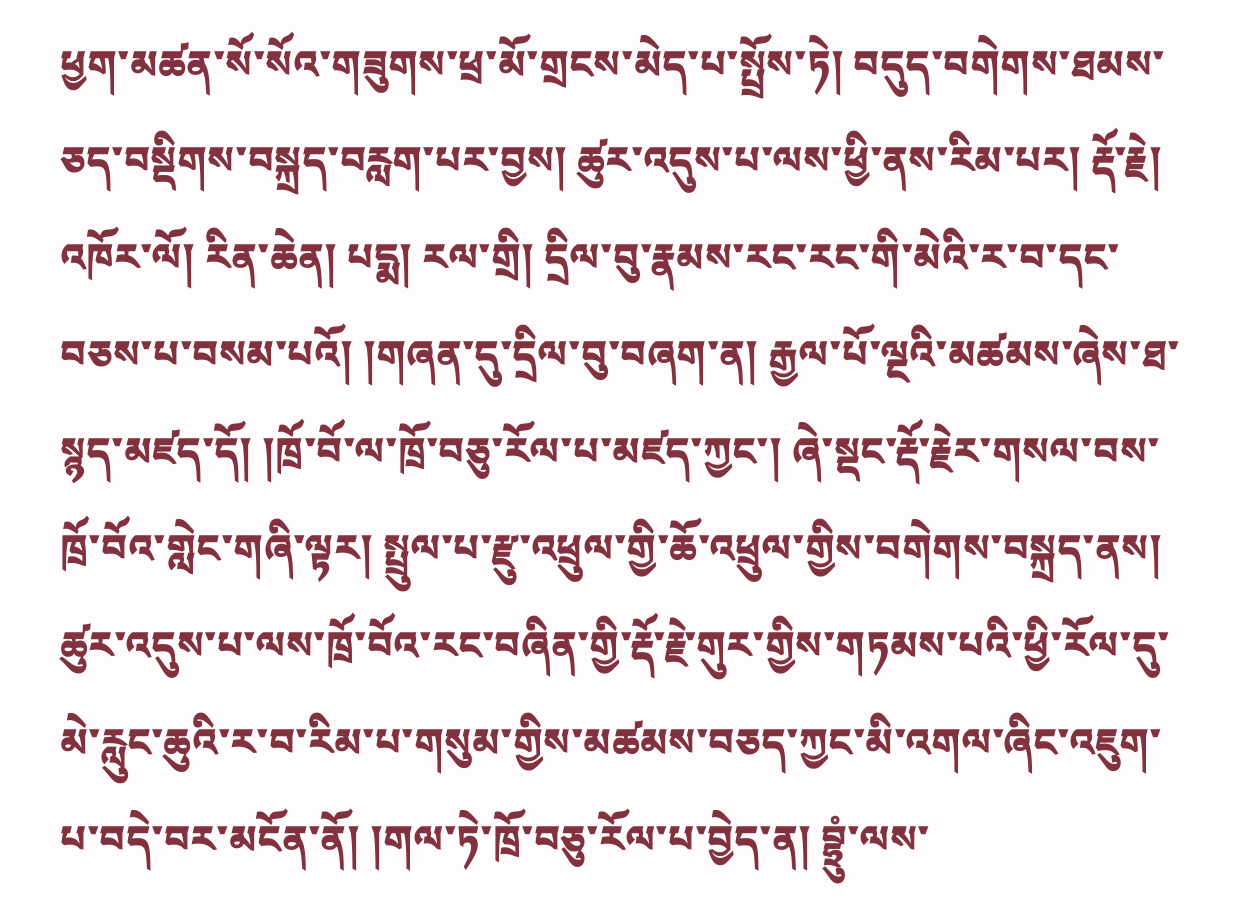ཕྱག་མཚན་སོ་སོའ་གཟུགས་ཕྲ་མོ་གྲངས་མེད་པ་སྤྲོས་ཏེ། བདུད་བགེགས་ཐམས་ཅད་བསྡིགས་བསྐྲད་བརླག་པར་བྱས། ཚུར་འདུས་པ་ལས་ཕྱི་ནས་རིམ་པར། རྡོ་རྗེ། འཁོར་ལོ། རིན་ཆེན། པདྨ། རལ་གྲི། དྲིལ་བུ་རྣམས་རང་རང་གི་མེའི་ར་བ་དང་བཅས་པ་བསམ་པའོ། །གཞན་དུ་དྲིལ་བུ་བཞག་ན། རྒྱལ་པོ་ལྔའི་མཚམས་ཞེས་ཐ་སྙད་མཛད་དོ། །ཁྲོ་བོ་ལ་ཁྲོ་བཅུ་རོལ་པ་མཛད་ཀྱང་། ཞེ་སྡང་རྡོ་རྗེར་གསལ་བས་ཁྲོ་བོའ་གླེང་གཞི་ལྟར། སྤྲུལ་པ་རྫུ་འཕྲུལ་གྱི་ཆོ་འཕྲུལ་གྱིས་བགེགས་བསྐྲད་ནས། ཚུར་འདུས་པ་ལས་ཁྲོ་བོའ་རང་བཞིན་གྱི་རྡོ་རྗེ་གུར་གྱིས་གཏམས་པའི་ཕྱི་རོལ་དུ་མེ་རླུང་ཆུའི་ར་བ་རིམ་པ་གསུམ་གྱིས་མཚམས་བཅད་ཀྱང་མི་འགལ་ཞིང་འཇུག་པ་བདེ་བར་མངོན་ནོ། །གལ་ཏེ་ཁྲོ་བཅུ་རོལ་པ་བྱེད་ན། བྷྲུཾ་ལས་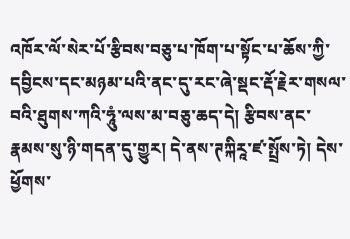འཁོར་ལོ་སེར་པོ་རྩིབས་བཅུ་པ་ཁོག་པ་སྟོང་པ་ཆོས་ཀྱི་དབྱིངས་དང་མཉམ་པའི་ནང་དུ་རང་ཞེ་སྡང་རྡོ་རྗེར་གསལ་བའི་ཐུགས་ཀའི་ཧཱུཾ་ལས་མ་བཅུ་ཆད་དེ། རྩིབས་ནང་རྣམས་སུ་ཉི་གདན་དུ་གྱུར། དེ་ནས་ཊཀྐིརཱ་ཛ་སྤྲོས་ཏེ། དེས་ཕྱོགས་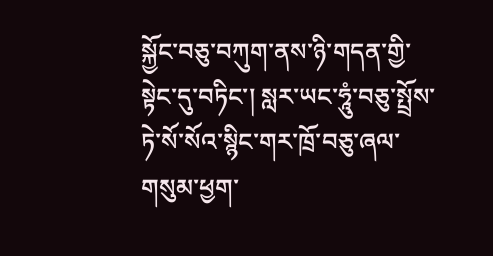སྐྱོང་བཅུ་བཀུག་ནས་ཉི་གདན་གྱི་སྟེང་དུ་བཏིང་། སླར་ཡང་ཧཱུཾ་བཅུ་སྤྲོས་ཏེ་སོ་སོའ་སྙིང་གར་ཁྲོ་བཅུ་ཞལ་གསུམ་ཕྱག་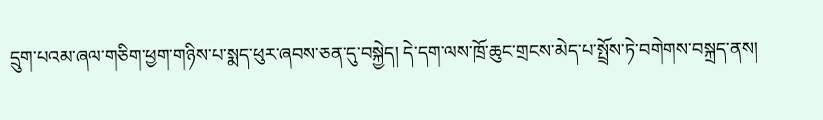དྲུག་པའམ་ཞལ་གཅིག་ཕྱག་གཉིས་པ་སྨད་ཕུར་ཞབས་ཅན་དུ་བསྐྱེད། དེ་དག་ལས་ཁྲོ་ཆུང་གྲངས་མེད་པ་སྤྲོས་ཏེ་བགེགས་བསྐྲད་ནས།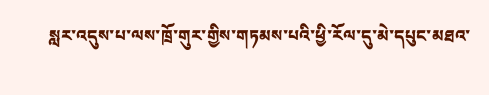སླར་འདུས་པ་ལས་ཁྲོ་གུར་གྱིས་གཏམས་པའི་ཕྱི་རོལ་དུ་མེ་དཔུང་མཐའ་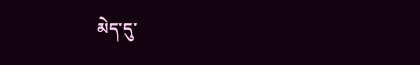མེད་དུ་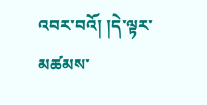འབར་བའོ། །དེ་ལྟར་མཚམས་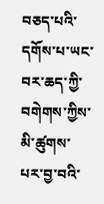བཅད་པའི་དགོས་པ་ཡང་བར་ཆད་ཀྱི་བགེགས་ཀྱིས་མི་ཚུགས་པར་བྱ་བའི་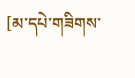[མ་དཔེ་གཟིགས་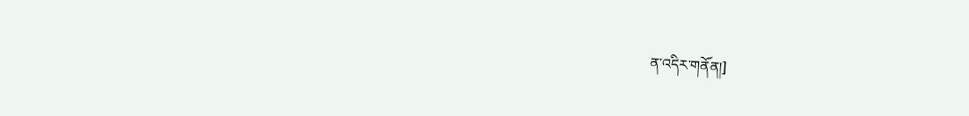ན་འདིར་གནོན།]